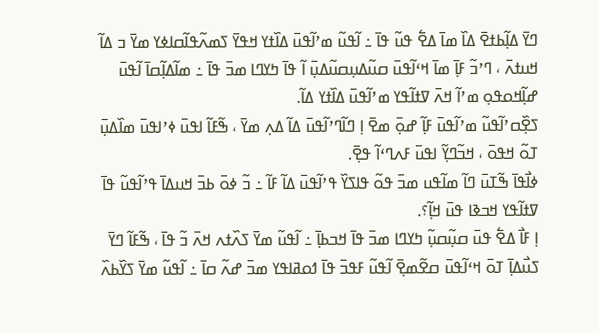ߣߌ߫ ߡߊ߲߬ߕߙߐ߫ ߡߊ߰ ߘߊ߫ ߡߐ߱ ߟߎ߬ ߟߊ߫ ߸ ߊ߬ߟߎ߬ ߘߴߊ߬ߟߎ߫ ߡߊ߰ߙߌ ߞߟߌ߫ ߖߘߍ߬ߟߊ߬ߛߊߦߌ ߘߌ߫ ߏ ߡߊ߬ ߞߎߙߍ߫ ، ߣߴߏ߬ ߓߊ߲߫ ߘߊ߫ ߞߵߊ߬ߟߎ߫ ߛߎ߬ߡߎ߲ߛߎ߬ߡߎ߲߫ ߊ߬ ߟߊ߫ ߤߌߣߊ ߘߏ߫ ߟߊ߫ ߸ ߘߊ߬ߡߊ߲߬ߛߊ߫ ߊ߬ߟߎ߫ ߝߊ߲߬ߞߋߟߋ߲ ߘߴߊ߬ ߞߍ߫ ߜߙߊ߬ߟߌ ߘߴߊ߬ߟߎ߫ ߡߊ߰ߙߌ ߡߊ߬.
ߖߐ߲߰ߛߴߊ߬ߟߎ߬ ߘߴߊ߬ߟߎ߫ ߓߊ߲߬ ߝߋ߲߫ ߘߐ߫ ߊ߲ ߣߊ߬ߣߴߊ߬ߟߎ߫ ߡߊ߬ ߡߍ߲ ߘߌ߫ ، ߒ߬ߓߊ߬ ߊߟߎ߫ ߦߴߊߟߎ߫ ߘߊ߰ߡߎ߲߫ ߠߋ߬ ߞߟߋ߫ ، ߞߏ߬ߣߌ߲߬ ߊߟߎ߫ ߓߍߣߵߊ߬ ߟߐ߲߫.
ߦߊ߯ߟߊ߫ ߒ߬ߠߎ߫ ߣߊ߬ ߘߊ߬ߟߎ ߘߏ߫ ߟߋ߬ ߟߊߖߌ߰ ߟߴߊ߬ߟߎ߫ ߡߊ߬ ߓߊ߬ ߸ ߏ߬ ߦߋ߫ ߕߏ߫ ߞߎߡߊ߫ ߟߴߊ߬ߟߎ߬ ߟߊ߫ ߜߙߊ߬ߟߌ ߞߏߢߊ ߟߎ߫ ߞߊ߲߬؟.
ߊ߲ ߓߊ߯ ߡߐ߱ ߟߎ߫ ߛߎ߲߬ߛߎ߲߬ ߤߌߣߊ ߘߏ߫ ߟߊ߫ ߞߏߕߊ߲߫ ߸ ߊ߬ߟߎ߬ ߘߌ߫ ߖߍ߰ߙߍ ߞߍ߫ ߏ߬ ߟߊ߫ ، ߒ߬ߓߊ߬ ߣߌ߫ ߖߎ߯ߡߊ߲߫ ߠߋ߫ ߞߵߊ߬ߟߎ߫ ߛߐ߬ߘߐ߲߫ ߊ߬ߟߎ߬ ߓߟߏ߫ ߟߊ߫ ߗߋߥߊߟߌ ߘߏ߫ ߝߍ߬ ߛߊ߫ ߸ ߊ߬ߟߎ߬ ߘߌ߫ ߖߌ߰ߕߍ߰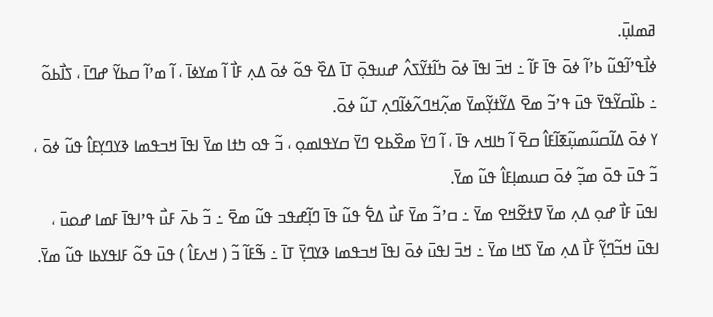ߥߘߊߎ߲߫.
ߦߊ߯ߟߴߊ߬ߟߎ߬ ߕߴߊ߬ ߦߋ߫ ߟߊ߫ ߓߊ߬ ߸ ߞߏ߫ ߊߟߊ߫ ߦߋ߫ ߤߊ߬ߙߌ߬ߖߍ߮ ߝߎߟߋ߲߫ ߠߊ߫ ߡߐ߰ ߟߋ߬ ߦߋ߫ ߡߍ߲ ߓߊ߯ ߊ߬ ߘߌߦߊ߫ ، ߊ߬ ߘߴߊ߬ ߛߕߌ߬ ߝߣߊ߫ ، ߖߊ߯ߕߋ߬ ߸ ߕߊ߰ߛߌ߬ߟߌ߫ ߟߎ߫ ߟߴߏ߬ ߘߐ߫ ߡߌ߬ߙߌ߲߬ߘߌ߫ ߘߍ߲߬ߞߣߍ߬ߦߊ߬ߣߍ߲ ߠߎ߬ ߦߋ߫.
ߌ ߦߋ߫ ߡߊ߬ߛߎ߬ߘߎ߲߬ߧߊ߬ߓߊ߮ ߛߐ߫ ߊ߬ ߤߊߞߍ ߟߊ߫ ، ߊ߬ ߣߌ߫ ߘߐ߰ߕߐ ߣߌ߫ ߛߌߟߊߘߋ߲ ، ߏ߬ ߟߋ ߤߙߊ ߘߌ߫ ߊߟߊ߫ ߞߏߟߘߊ ߢߌߣߌ߲ߓߊ߮ ߟߎ߬ ߦߋ߫ ، ߏ߬ ߟߎ߫ ߟߋ߫ ߘߏ߲߬ ߦߋ߫ ߛߎߘߊ߲ߓߊ߮ ߟߎ߬ ߘߌ߫.
ߊߟߎ߫ ߓߊ߯ ߝߋ߲ ߡߍ߲ ߘߌ߫ ߜߙߐ߬ߞߐ ߘߌ߫ ߸ ߛߴߏ߬ ߘߌ߫ ߓߎ߯ ߡߐ߱ ߟߎ߬ ߟߊ߫ ߣߊ߲߬ߝߟߏ ߟߎ߬ ߘߐ߫ ߸ ߏ߬ ߕߍ߫ ߓߎ߯ ߟߴߊߟߊ߫ ߓߘߊ ߝߋߎ߫ ، ߊߟߎ߫ ߞߏ߬ߣߌ߲߬ ߓߊ߯ ߡߍ߲ ߘߌ߫ ߖߞߊ ߘߌ߫ ߸ ߞߏ߫ ߊߟߎ߫ ߦߋ߫ ߊߟߊ߫ ߞߏߟߘߊ ߢߌߣߌ߲߫ ߠߊ߫ ߸ ߒ߬ߓߊ߬ ߏ߬ ( ߞߍߓߊ߮ ) ߟߎ߫ ߟߋ߬ ߓߊߟߌߕߊ ߟߎ߬ ߘߌ߫.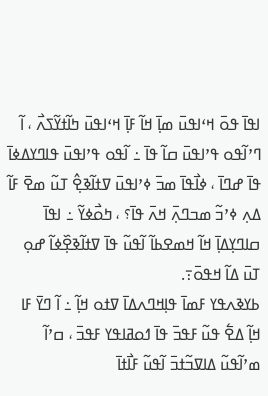ߊߟߊ߫ ߟߋ߫ ߞߵߊߟߎ߫ ߘߊ߲߫ ߞߊ߬ ߓߊ߲߫ ߞߵߊߟߎ߫ ߤߊ߬ߙߌ߬ߖߍ߯ ، ߊ߬ ߣߴߊ߬ߟߋ ߟߴߊߟߎ߫ ߛߊ߬ ߟߊ߫ ߸ ߊ߬ߟߋ ߟߴߊߟߎ߫ ߟߊߣߌߡߦߊ߫ ߟߊ߫ ߝߣߊ߫ ، ߦߊ߯ߟߊ߫ ߘߏ߫ ߦߴߊߟߎ߫ ߜߙߊ߬ߢߐ߲߮ ߠߎ߬ ߘߐ߫ ߓߊ߬ ߡߍ߲ ߦߴߏ߬ ߘߏߣߍ߲߫ ߞߍ߫ ߟߊ߫؟ ، ߤߋ߯ߦߌ߬ ߸ ߊߟߊ߫ ߛߊߣߌ߲ߡߊ߲߫ ߞߊ߬ ߞߘߐߕߊ߬ ߊ߬ߟߎ߬ ߟߊ߫ ߜߙߊ߬ߢߐ߲߰ߦߊ߬ ߝߋ߲ ߠߎ߫ ߡߊ߬ ߞߟߋ߫߹.
ߕߌߢߍߟߌ ߓߘߊ߫ ߟߊ߲ߞߣߍߡߊ߫ ߜߙߋ ߞߊ߲߬ ߸ ߊ߬ ߣߌ߫ ߓߊ ߞߊ߲߬ ߡߐ߱ ߟߎ߬ ߓߟߏ߫ ߟߊ߫ ߗߋߥߊߟߌ ߓߟߏ߫ ، ߛߴߊ߬ ߘߴߊ߬ߟߎ߬ ߡߊߜߏ߬ߙߏ߫ ߊ߬ߟߎ߬ ߓߊ߯ߙߊ߫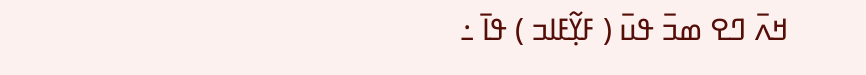ߞߍ߫ ߣߐ ߘߏ߫ ߟߎ߫ ( ߓߌ߲߬ߓߊߏ ) ߟߊ߫ ߸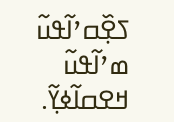ߖߐ߲߰ߛߴߊ߬ߟߎ߬ ߘߴߊ߬ߟߎ߬ ߞߐߛߊ߬ߦߌ߲߬.